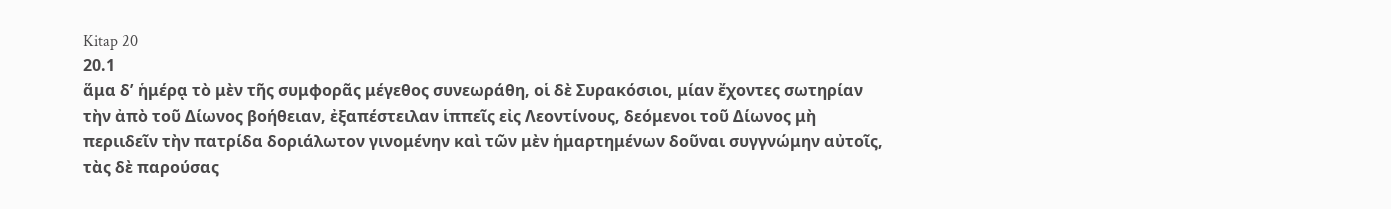Kitap 20
20.1
ἅμα δʼ ἡμέρᾳ τὸ μὲν τῆς συμφορᾶς μέγεθος συνεωράθη, οἱ δὲ Συρακόσιοι, μίαν ἔχοντες σωτηρίαν τὴν ἀπὸ τοῦ Δίωνος βοήθειαν, ἐξαπέστειλαν ἱππεῖς εἰς Λεοντίνους, δεόμενοι τοῦ Δίωνος μὴ περιιδεῖν τὴν πατρίδα δοριάλωτον γινομένην καὶ τῶν μὲν ἡμαρτημένων δοῦναι συγγνώμην αὐτοῖς, τὰς δὲ παρούσας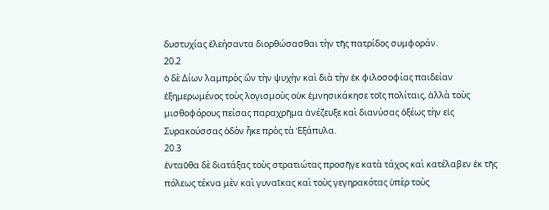δυστυχίας ἐλεήσαντα διορθώσασθαι τὴν τῆς πατρίδος συμφοράν.
20.2
ὁ δὲ Δίων λαμπρὸς ὢν τὴν ψυχὴν καὶ διὰ τὴν ἐκ φιλοσοφίας παιδείαν ἐξημερωμένος τοὺς λογισμοὺς οὐκ ἐμνησικάκησε τοῖς πολίταις, ἀλλὰ τοὺς μισθοφόρους πείσας παραχρῆμα ἀνέζευξε καὶ διανύσας ὀξέως τὴν εἰς Συρακούσσας ὁδὸν ἧκε πρὸς τὰ Ἑξάπυλα.
20.3
ἐνταῦθα δὲ διατάξας τοὺς στρατιώτας προσῆγε κατὰ τάχος καὶ κατέλαβεν ἐκ τῆς πόλεως τέκνα μὲν καὶ γυναῖκας καὶ τοὺς γεγηρακότας ὑπὲρ τοὺς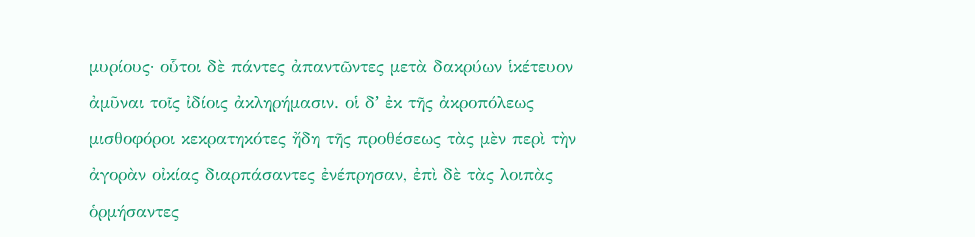μυρίους· οὗτοι δὲ πάντες ἀπαντῶντες μετὰ δακρύων ἱκέτευον ἀμῦναι τοῖς ἰδίοις ἀκληρήμασιν. οἱ δʼ ἐκ τῆς ἀκροπόλεως μισθοφόροι κεκρατηκότες ἤδη τῆς προθέσεως τὰς μὲν περὶ τὴν ἀγορὰν οἰκίας διαρπάσαντες ἐνέπρησαν, ἐπὶ δὲ τὰς λοιπὰς ὁρμήσαντες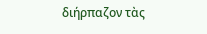διήρπαζον τὰς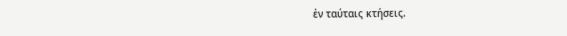ἐν ταύταις κτήσεις.